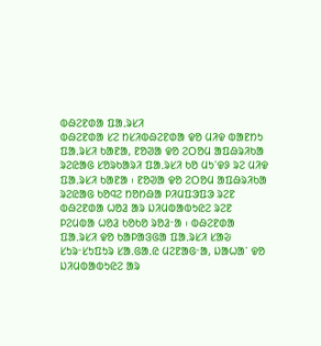ᱵᱷᱮᱱᱰᱟ ᱯᱟᱹᱨᱥᱤ
ᱵᱷᱮᱱᱰᱟ ᱥᱮ ᱴᱥᱤᱵᱷᱮᱱᱰᱟ ᱫᱚ ᱢᱤᱫ ᱵᱟᱱᱴᱩ ᱯᱟᱹᱨᱥᱤ ᱠᱟᱱᱟ, ᱱᱚᱣᱟ ᱫᱚ ᱮᱛᱚᱢ ᱟᱯᱷᱨᱤᱠᱟ ᱨᱮᱭᱟᱜ ᱥᱚᱨᱠᱟᱨᱤ ᱯᱟᱹᱨᱥᱤ ᱠᱚ ᱢᱩᱸᱫᱽ ᱨᱮ ᱢᱤᱫ ᱯᱟᱹᱨᱥᱤ ᱠᱟᱱᱟ ᱾ ᱱᱚᱣᱟ ᱫᱚ ᱮᱛᱚᱢ ᱟᱯᱷᱨᱤᱠᱟ ᱨᱮᱭᱟᱜ ᱠᱚᱧᱮ ᱴᱚᱴᱷᱟ ᱞᱤᱢᱯᱳᱯᱳ ᱨᱮᱱ ᱵᱷᱮᱱᱰᱟ ᱦᱚᱲ ᱟᱨ ᱡᱤᱢᱵᱟᱵᱩᱭᱮ ᱨᱮᱱ ᱞᱮᱢᱵᱟ ᱦᱚᱲ ᱠᱚᱠᱚ ᱨᱚᱲᱼᱟ ᱾ ᱵᱷᱮᱱᱰᱟ ᱯᱟᱹᱨᱥᱤ ᱫᱚ ᱠᱟᱞᱟᱝᱜᱟ ᱯᱟᱹᱨᱥᱤ ᱥᱟᱶ ᱥᱩᱨᱼᱥᱩᱯᱩᱨ ᱥᱟᱹᱜᱟᱹᱭ ᱢᱮᱱᱟᱜᱼᱟ, ᱡᱟᱦᱟᱸ ᱫᱚ ᱡᱤᱢᱵᱟᱵᱩᱭᱮ ᱟᱨ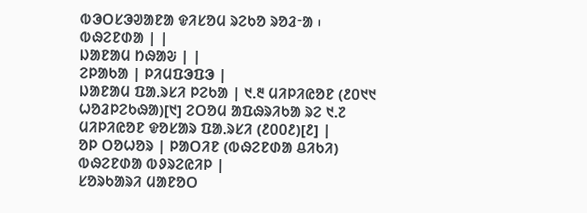ᱵᱳᱛᱥᱳᱣᱟᱱᱟ ᱫᱤᱥᱚᱢ ᱨᱮᱠᱚ ᱨᱚᱲᱼᱟ ᱾
ᱵᱷᱮᱱᱰᱟ | |
ᱡᱟᱱᱟᱢ ᱴᱷᱟᱶ | |
ᱮᱞᱟᱠᱟ | ᱞᱤᱢᱯᱳᱯᱳ |
ᱡᱟᱱᱟᱢ ᱯᱟᱹᱨᱥᱤ ᱞᱮᱠᱟ | ᱑.᱓ ᱢᱤᱞᱤᱭᱚᱱ (᱒᱐᱑᱑ ᱦᱚᱲᱞᱮᱠᱷᱟ)[᱑] ᱮᱛᱚᱢ ᱟᱯᱷᱨᱤᱠᱟ ᱨᱮ ᱑.᱗ ᱢᱤᱞᱤᱭᱚᱱ ᱫᱚᱥᱟᱨ ᱯᱟᱹᱨᱥᱤ (᱒᱐᱐᱒)[᱒] |
ᱚᱞ ᱛᱚᱦᱚᱨ | ᱞᱟᱛᱤᱱ (ᱵᱷᱮᱱᱰᱟ ᱪᱤᱠᱤ) ᱵᱷᱮᱱᱰᱟ ᱵᱽᱨᱮᱭᱤᱞ |
ᱥᱚᱨᱠᱟᱨᱤ ᱢᱟᱱᱚᱛ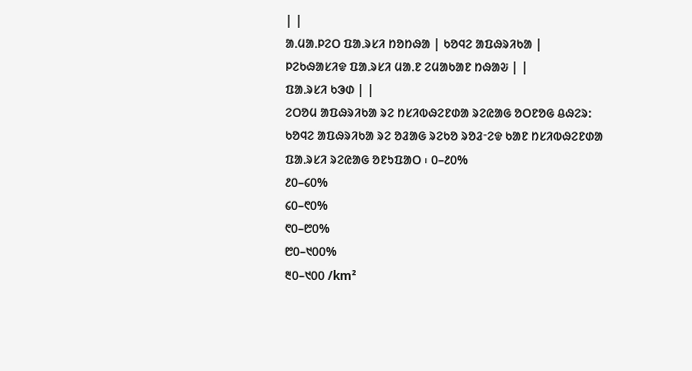| |
ᱟᱹᱢᱟᱹᱞᱮᱛ ᱯᱟᱹᱨᱥᱤ ᱴᱚᱴᱷᱟ | ᱠᱚᱧᱮ ᱟᱯᱷᱨᱤᱠᱟ |
ᱞᱮᱠᱷᱟᱥᱤᱫ ᱯᱟᱹᱨᱥᱤ ᱢᱟᱹᱱ ᱮᱢᱟᱠᱟᱱ ᱴᱷᱟᱶ | |
ᱯᱟᱹᱨᱥᱤ ᱠᱳᱰ | |
ᱮᱛᱚᱢ ᱟᱯᱷᱨᱤᱠᱟ ᱨᱮ ᱴᱥᱤᱵᱷᱮᱱᱰᱟ ᱨᱮᱭᱟᱜ ᱚᱛᱱᱚᱜ ᱪᱷᱮᱨ:
ᱠᱚᱧᱮ ᱟᱯᱷᱨᱤᱠᱟ ᱨᱮ ᱚᱲᱟᱜ ᱨᱮᱠᱚ ᱨᱚᱲᱼᱮᱫ ᱠᱟᱱ ᱴᱥᱤᱵᱷᱮᱱᱰᱟ ᱯᱟᱹᱨᱥᱤ ᱨᱮᱭᱟᱜ ᱚᱱᱩᱯᱟᱛ ᱾ ᱐–᱒᱐%
᱒᱐–᱔᱐%
᱔᱐–᱖᱐%
᱖᱐–᱘᱐%
᱘᱐–᱑᱐᱐%
᱓᱐–᱑᱐᱐ /km²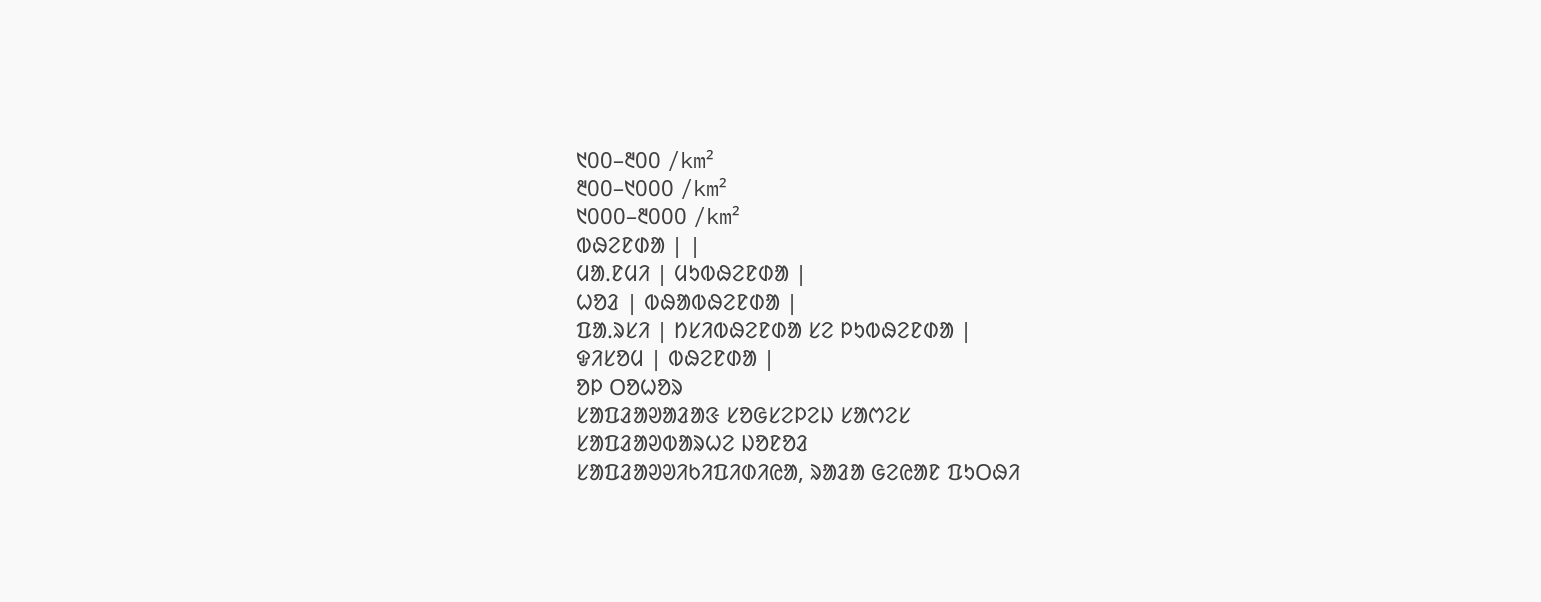᱑᱐᱐–᱓᱐᱐ /km²
᱓᱐᱐–᱑᱐᱐᱐ /km²
᱑᱐᱐᱐–᱓᱐᱐᱐ /km²
ᱵᱷᱮᱱᱰᱟ | |
ᱢᱟᱹᱱᱢᱤ | ᱢᱩᱵᱷᱮᱱᱰᱟ |
ᱦᱚᱲ | ᱵᱷᱟᱵᱷᱮᱱᱰᱟ |
ᱯᱟᱹᱨᱥᱤ | ᱴᱥᱤᱵᱷᱮᱱᱰᱟ ᱥᱮ ᱞᱩᱵᱷᱮᱱᱰᱟ |
ᱫᱤᱥᱚᱢ | ᱵᱷᱮᱱᱰᱟ |
ᱚᱞ ᱛᱚᱦᱚᱨ
ᱥᱟᱯᱲᱟᱣᱟᱲᱟᱝ ᱥᱚᱜᱥᱮᱞᱮᱡ ᱥᱟᱬᱮᱥ
ᱥᱟᱯᱲᱟᱣᱵᱟᱨᱦᱮ ᱡᱚᱱᱚᱲ
ᱥᱟᱯᱲᱟᱣᱣᱤᱠᱤᱯᱤᱰᱤᱭᱟ, ᱨᱟᱲᱟ ᱜᱮᱭᱟᱱ ᱯᱩᱛᱷᱤ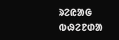ᱨᱮᱭᱟᱜ ᱵᱷᱮᱱᱰᱟ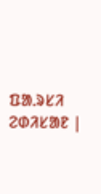ᱯᱟᱹᱨᱥᱤ ᱮᱰᱤᱥᱟᱱ |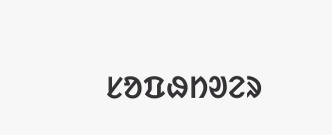ᱥᱚᱯᱷᱴᱣᱮᱨ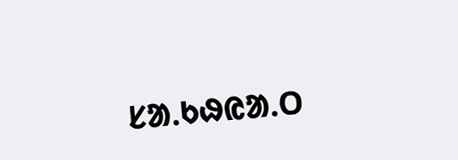ᱥᱟᱹᱠᱷᱭᱟᱹᱛ